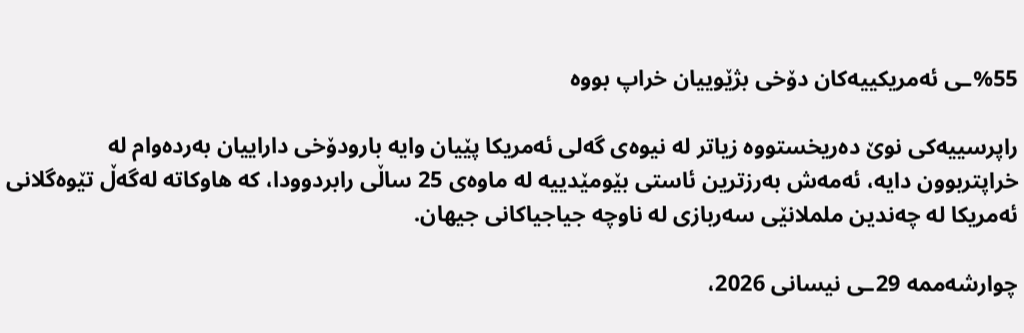%55ـی ئەمریکییەکان دۆخی بژێوییان خراپ بووە

راپرسییەکی نوێ دەریخستووە زیاتر لە نیوەی گەلی ئەمریکا پێیان وایە بارودۆخی داراییان بەردەوام لە خراپتربوون دایە، ئەمەش بەرزترین ئاستی بێومێدییە لە ماوەی 25 ساڵی رابردوودا، کە هاوکاتە لەگەڵ تێوەگلانی ئەمریکا لە چەندین ململانێی سەربازی لە ناوچە جیاجیاکانی جیهان.

چوارشەممە 29ـی نیسانی 2026،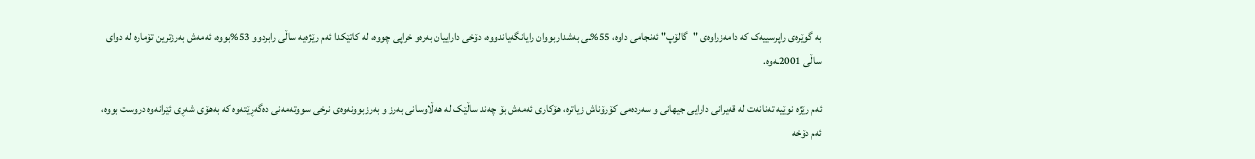بە گوێرەی راپرسییەک کە دامەزراوەی "گالۆپ" ئەنجامی داوە، 55%ـی بەشداربووان رایانگەیاندووە، دۆخی داراییان بەرەو خراپی چووە، لە کاتێکدا ئەم رێژەیە ساڵی رابردوو 53%بووە، ئەمەش بەرزترین تۆمارە لە دوای ساڵی 2001ـەوە.

ئەم رێژە نوێیە تەنانەت لە قەیرانی دارایی جیهانی و سەردەمی کۆرۆناش زیاترە، هۆکاری ئەمەش بۆ چەند ساڵێک لە هەڵاوسانی بەرز و بەرزبوونەوەی نرخی سووتەمەنی دەگەڕێتەوە کە بەهۆی شەڕی ئێرانەوە دروست بووە، ئەم دۆخە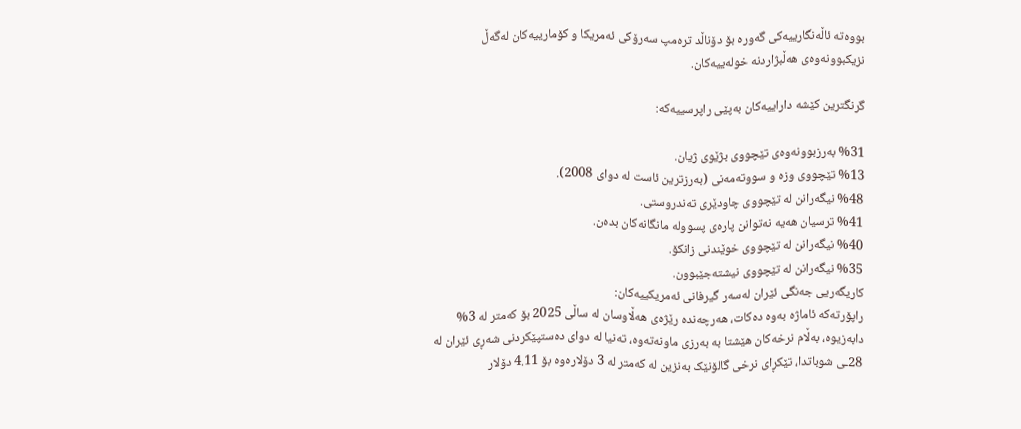بووەتە ئاڵەنگارییەکی گەورە بۆ دۆناڵد ترەمپ سەرۆکی ئەمریکا و کۆمارییەکان لەگەڵ نزیکبوونەوەی هەڵبژاردنە خولەییەکان.

گرنگترین کێشە داراییەکان بەپێی راپرسییەکە:

%31 بەرزبوونەوەی تێچووی بژێوی ژیان.
%13 تێچووی وزە و سووتەمەنی (بەرزترین ئاست لە دوای 2008).
%48 نیگەرانن لە تێچووی چاودێری تەندروستی.
%41 ترسیان هەیە نەتوانن پارەی پسوولە مانگانەکان بدەن.
%40 نیگەرانن لە تێچووی خوێندنی زانکۆ.
%35 نیگەرانن لە تێچووی نیشتەجێبوون.
کاریگەریی جەنگی ئێران لەسەر گیرفانی ئەمریکییەکان:
راپۆرتەکە ئاماژە بەوە دەکات، هەرچەندە رێژەی هەڵاوسان لە ساڵی 2025 بۆ کەمتر لە 3% دابەزیوە، بەڵام نرخەکان هێشتا بە بەرزی ماونەتەوە، تەنیا لە دوای دەستپێکردنی شەڕی ئێران لە 28ـی شوباتدا، تێکڕای نرخی گالۆنێک بەنزین لە کەمتر لە 3 دۆلارەوە بۆ 4.11 دۆلار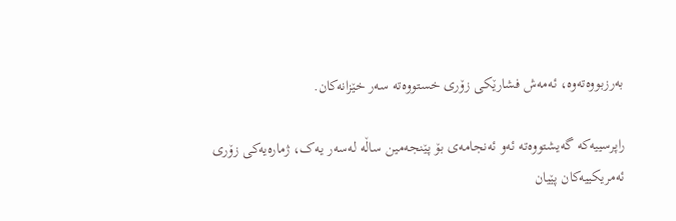بەرزبووەتەوە، ئەمەش فشارێکی زۆری خستووەتە سەر خێزانەکان.

راپرسییەکە گەیشتووەتە ئەو ئەنجامەی بۆ پێنجەمین ساڵە لەسەر یەک، ژمارەیەکی زۆری ئەمریکییەکان پێیان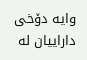وایە دۆخی داراییان لە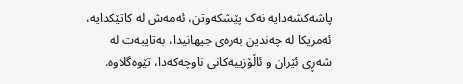پاشەکشەدایە نەک پێشکەوتن، ئەمەش لە کاتێکدایە، ئەمریکا لە چەندین بەرەی جیهانیدا، بەتایبەت لە شەڕی ئێران و ئاڵۆزییەکانی ناوچەکەدا، تێوەگلاوە.